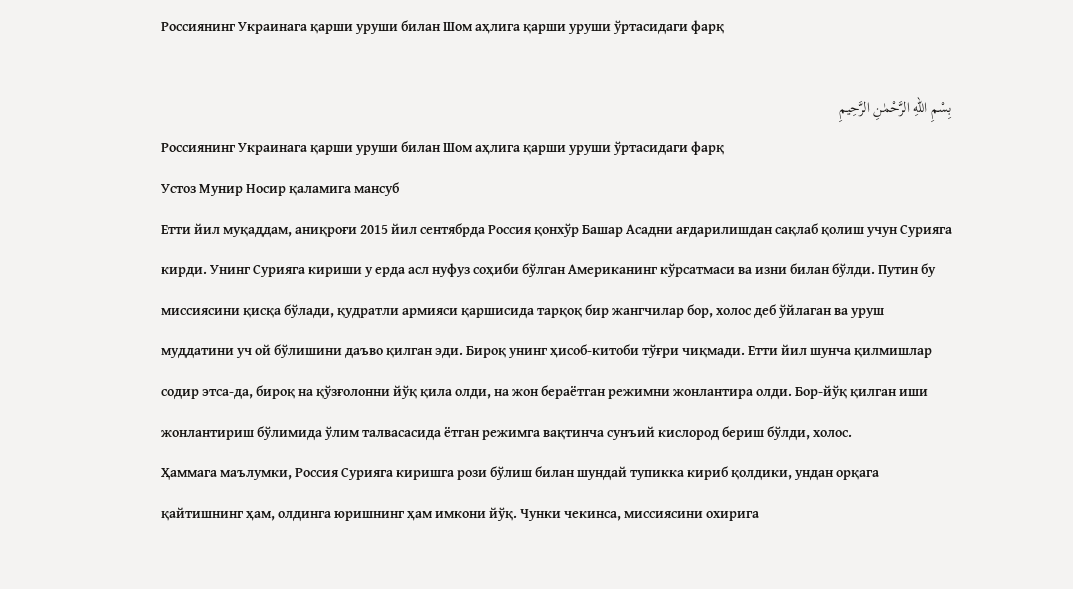Россиянинг Украинага қарши уруши билан Шом аҳлига қарши уруши ўртасидаги фарқ

بِسْمِ اللهِ الرَّحْمٰنِ الرَّحِيمِ
Россиянинг Украинага қарши уруши билан Шом аҳлига қарши уруши ўртасидаги фарқ
Устоз Мунир Носир қаламига мансуб
Етти йил муқаддам, аниқроғи 2015 йил сентябрда Россия қонхўр Башар Асадни ағдарилишдан сақлаб қолиш учун Сурияга кирди. Унинг Сурияга кириши у ерда асл нуфуз соҳиби бўлган Американинг кўрсатмаси ва изни билан бўлди. Путин бу миссиясини қисқа бўлади, қудратли армияси қаршисида тарқоқ бир жангчилар бор, холос деб ўйлаган ва уруш муддатини уч ой бўлишини даъво қилган эди. Бироқ унинг ҳисоб-китоби тўғри чиқмади. Етти йил шунча қилмишлар содир этса-да, бироқ на қўзғолонни йўқ қила олди, на жон бераётган режимни жонлантира олди. Бор-йўқ қилган иши жонлантириш бўлимида ўлим талвасасида ётган режимга вақтинча сунъий кислород бериш бўлди, холос.
Ҳаммага маълумки, Россия Сурияга киришга рози бўлиш билан шундай тупикка кириб қолдики, ундан орқага қайтишнинг ҳам, олдинга юришнинг ҳам имкони йўқ. Чунки чекинса, миссиясини охирига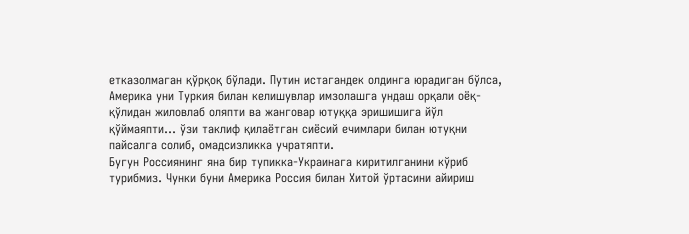етказолмаган қўрқоқ бўлади. Путин истагандек олдинга юрадиган бўлса, Америка уни Туркия билан келишувлар имзолашга ундаш орқали оёқ-қўлидан жиловлаб оляпти ва жанговар ютуққа эришишига йўл қўймаяпти… ўзи таклиф қилаётган сиёсий ечимлари билан ютуқни пайсалга солиб, омадсизликка учратяпти.
Бугун Россиянинг яна бир тупикка-Украинага киритилганини кўриб турибмиз. Чунки буни Америка Россия билан Хитой ўртасини айириш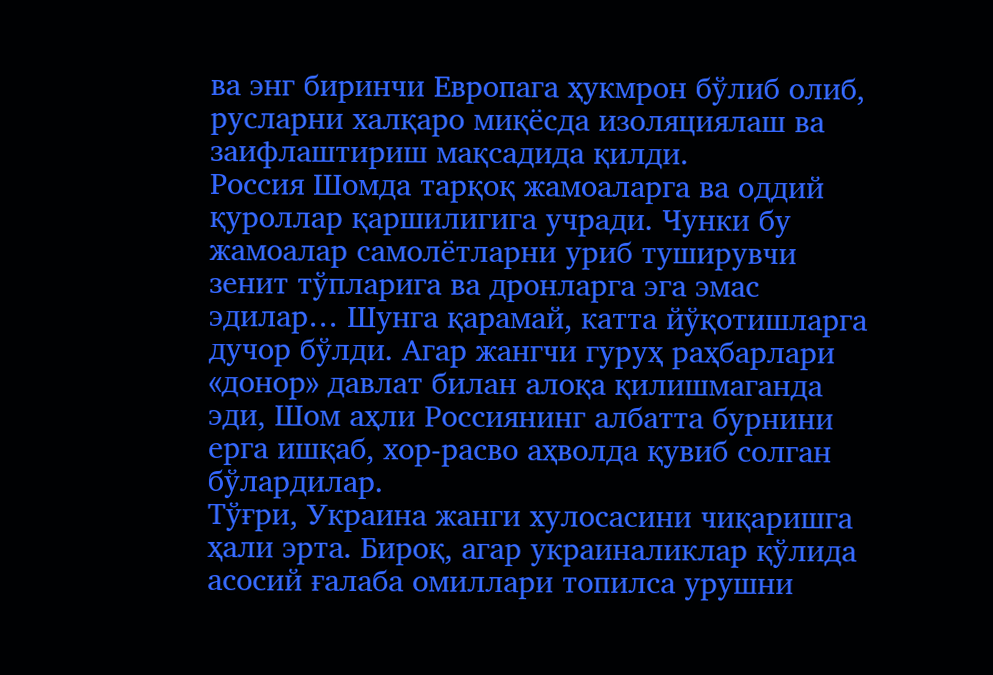ва энг биринчи Европага ҳукмрон бўлиб олиб, русларни халқаро миқёсда изоляциялаш ва заифлаштириш мақсадида қилди.
Россия Шомда тарқоқ жамоаларга ва оддий қуроллар қаршилигига учради. Чунки бу жамоалар самолётларни уриб туширувчи зенит тўпларига ва дронларга эга эмас эдилар… Шунга қарамай, катта йўқотишларга дучор бўлди. Агар жангчи гуруҳ раҳбарлари «донор» давлат билан алоқа қилишмаганда эди, Шом аҳли Россиянинг албатта бурнини ерга ишқаб, хор-расво аҳволда қувиб солган бўлардилар.
Тўғри, Украина жанги хулосасини чиқаришга ҳали эрта. Бироқ, агар украиналиклар қўлида асосий ғалаба омиллари топилса урушни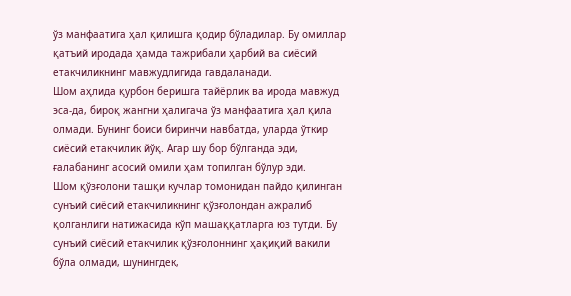ўз манфаатига ҳал қилишга қодир бўладилар. Бу омиллар қатъий иродада ҳамда тажрибали ҳарбий ва сиёсий етакчиликнинг мавжудлигида гавдаланади.
Шом аҳлида қурбон беришга тайёрлик ва ирода мавжуд эса-да, бироқ жангни ҳалигача ўз манфаатига ҳал қила олмади. Бунинг боиси биринчи навбатда, уларда ўткир сиёсий етакчилик йўқ. Агар шу бор бўлганда эди, ғалабанинг асосий омили ҳам топилган бўлур эди.
Шом қўзғолони ташқи кучлар томонидан пайдо қилинган сунъий сиёсий етакчиликнинг қўзғолондан ажралиб қолганлиги натижасида кўп машаққатларга юз тутди. Бу сунъий сиёсий етакчилик қўзғолоннинг ҳақиқий вакили бўла олмади, шунингдек,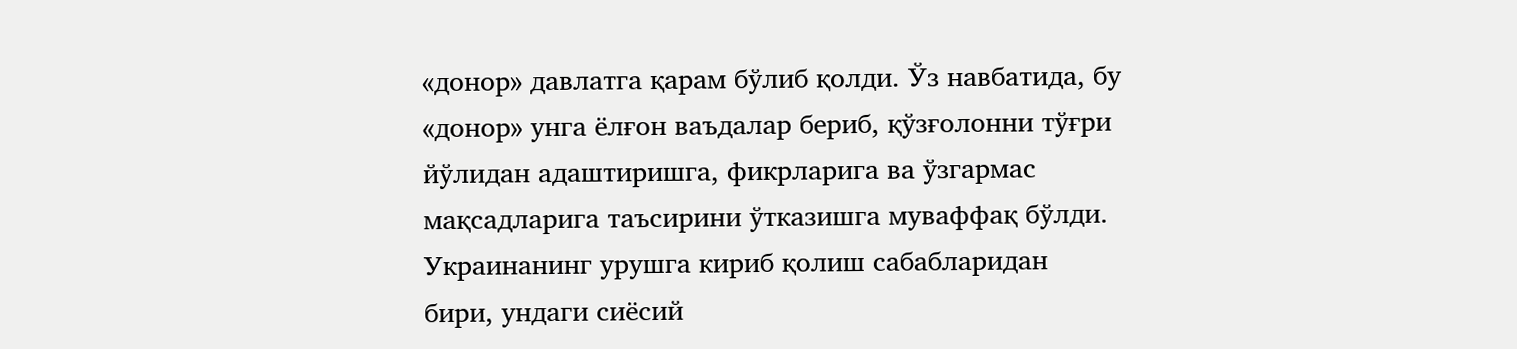«донор» давлатга қарам бўлиб қолди. Ўз навбатида, бу «донор» унга ёлғон ваъдалар бериб, қўзғолонни тўғри йўлидан адаштиришга, фикрларига ва ўзгармас мақсадларига таъсирини ўтказишга муваффақ бўлди.
Украинанинг урушга кириб қолиш сабабларидан бири, ундаги сиёсий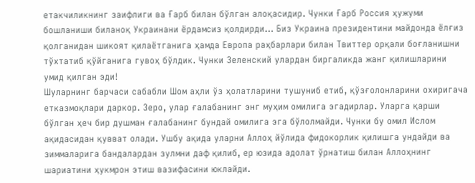етакчиликнинг заифлиги ва Ғарб билан бўлган алоқасидир. Чунки Ғарб Россия ҳужуми бошланиши биланоқ Украинани ёрдамсиз қолдирди… Биз Украина президентини майдонда ёлғиз қолганидан шикоят қилаётганига ҳамда Европа раҳбарлари билан Твиттер орқали боғланишни тўхтатиб қўйганига гувоҳ бўлдик. Чунки Зеленский улардан биргаликда жанг қилишларини умид қилган эди!
Шуларнинг барчаси сабабли Шом аҳли ўз ҳолатларини тушуниб етиб, қўзғолонларини охиригача етказмоқлари даркор. Зеро, улар ғалабанинг энг муҳим омилига эгадирлар. Уларга қарши бўлган ҳеч бир душман ғалабанинг бундай омилига эга бўлолмайди. Чунки бу омил Ислом ақидасидан қувват олади. Ушбу ақида уларни Аллоҳ йўлида фидокорлик қилишга ундайди ва зиммаларига бандалардан зулмни даф қилиб, ер юзида адолат ўрнатиш билан Аллоҳнинг шариатини ҳукмрон этиш вазифасини юклайди.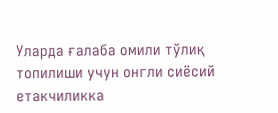Уларда ғалаба омили тўлиқ топилиши учун онгли сиёсий етакчиликка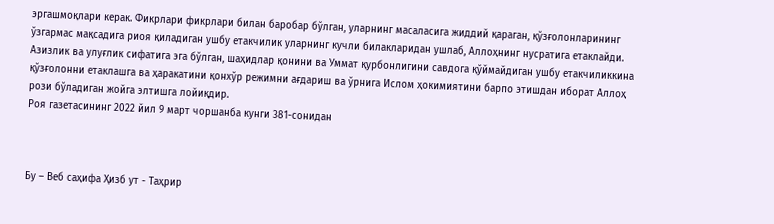эргашмоқлари керак. Фикрлари фикрлари билан баробар бўлган, уларнинг масаласига жиддий қараган, қўзғолонларининг ўзгармас мақсадига риоя қиладиган ушбу етакчилик уларнинг кучли билакларидан ушлаб, Аллоҳнинг нусратига етаклайди. Азизлик ва улуғлик сифатига эга бўлган, шаҳидлар қонини ва Уммат қурбонлигини савдога қўймайдиган ушбу етакчиликкина қўзғолонни етаклашга ва ҳаракатини қонхўр режимни ағдариш ва ўрнига Ислом ҳокимиятини барпо этишдан иборат Аллоҳ рози бўладиган жойга элтишга лойиқдир.
Роя газетасининг 2022 йил 9 март чоршанба кунги 381-сонидан



Бу – Веб саҳифа Ҳизб ут - Таҳрир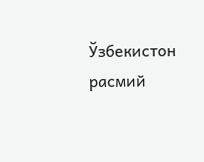Ўзбекистон расмий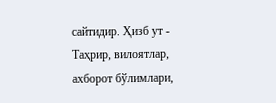сайтидир. Ҳизб ут - Таҳрир, вилоятлар, ахборот бўлимлари,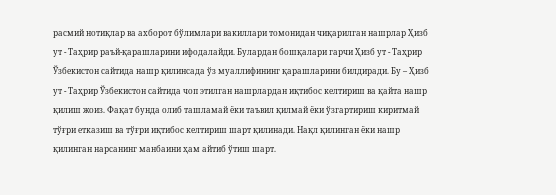расмий нотиқлар ва ахборот бўлимлари вакиллари томонидан чиқарилган нашрлар Ҳизб ут - Таҳрир раъй-қарашларини ифодалайди. Булардан бошқалари гарчи Ҳизб ут - Таҳрир Ўзбекистон сайтида нашр қилинсада ўз муаллифининг қарашларини билдиради. Бу – Ҳизб ут - Таҳрир Ўзбекистон сайтида чоп этилган нашрлардан иқтибос келтириш ва қайта нашр қилиш жоиз. Фақат бунда олиб ташламай ёки таъвил қилмай ёки ўзгартириш киритмай тўғри етказиш ва тўғри иқтибос келтириш шарт қилинади. Нақл қилинган ёки нашр қилинган нарсанинг манбаини ҳам айтиб ўтиш шарт.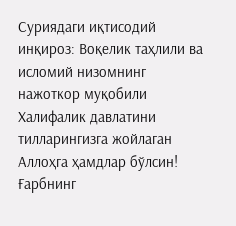Суриядаги иқтисодий инқироз: Воқелик таҳлили ва исломий низомнинг нажоткор муқобили
Халифалик давлатини тилларингизга жойлаган Аллоҳга ҳамдлар бўлсин!
Ғарбнинг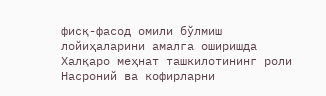фисқ-фасод омили бўлмиш лойиҳаларини амалга оширишда Халқаро меҳнат ташкилотининг роли
Насроний ва кофирларни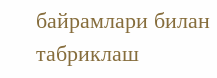байрамлари билан табриклаш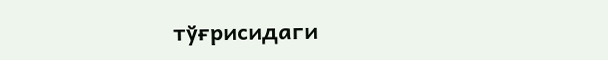тўғрисидаги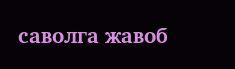саволга жавоб